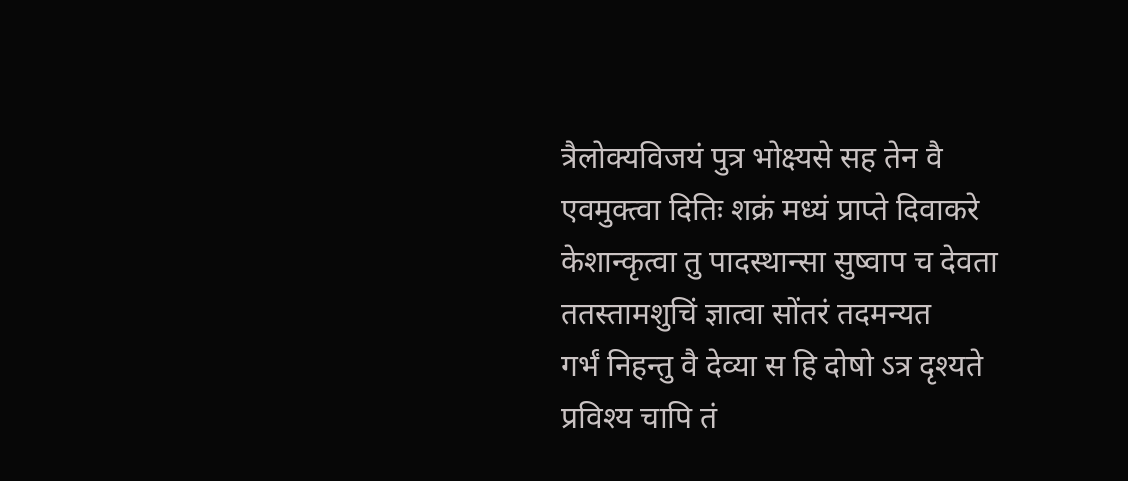त्रैलोक्यविजयं पुत्र भोक्ष्यसे सह तेन वै
एवमुक्त्वा दितिः शक्रं मध्यं प्राप्ते दिवाकरे
केशान्कृत्वा तु पादस्थान्सा सुष्वाप च देवता
ततस्तामशुचिं ज्ञात्वा सोंतरं तदमन्यत
गर्भं निहन्तु वै देव्या स हि दोषो ऽत्र दृश्यते
प्रविश्य चापि तं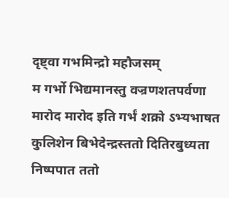दृष्ट्वा गभमिन्द्रो महौजसम्
म गर्भो भिद्यमानस्तु वज्रणशतपर्वणा
मारोद मारोद इति गर्भं शक्रो ऽभ्यभाषत
कुलिशेन बिभेदेन्द्रस्ततो दितिरबुध्यता
निष्पपात ततो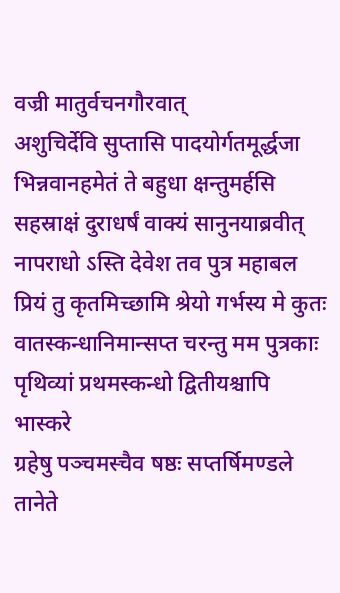वज्री मातुर्वचनगौरवात्
अशुचिर्देवि सुप्तासि पादयोर्गतमूर्द्धजा
भिन्नवानहमेतं ते बहुधा क्षन्तुमर्हसि
सहस्राक्षं दुराधर्षं वाक्यं सानुनयाब्रवीत्
नापराधो ऽस्ति देवेश तव पुत्र महाबल
प्रियं तु कृतमिच्छामि श्रेयो गर्भस्य मे कुतः
वातस्कन्धानिमान्सप्त चरन्तु मम पुत्रकाः
पृथिव्यां प्रथमस्कन्धो द्वितीयश्चापि भास्करे
ग्रहेषु पञ्चमस्चैव षष्ठः सप्तर्षिमण्डले
तानेते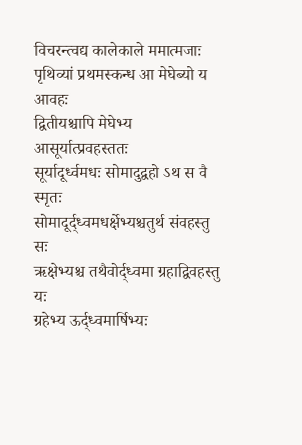विचरन्त्वद्य कालेकाले ममात्मजाः
पृथिव्यां प्रथमस्कन्ध आ मेघेब्यो य आवहः
द्वितीयश्चापि मेघेभ्य आसूर्यात्प्रवहस्ततः
सूर्यादूर्ध्वमधः सोमादुद्वहो ऽथ स वै स्मृतः
सोमादूर्द्ध्वमधर्क्षेभ्यश्चतुर्थ संवहस्तु सः
ऋक्षेभ्यश्च तथैवोर्द्ध्वमा ग्रहाद्विवहस्तु यः
ग्रहेभ्य ऊर्द्ध्वमार्षिभ्यः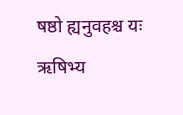षष्ठो ह्यनुवहश्च यः
ऋषिभ्य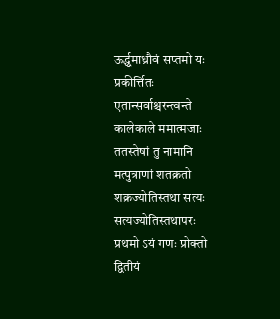ऊर्द्ध्वमाध्रौवं सप्तमो यः प्रकीर्त्तितः
एतान्सर्वाश्चरन्त्वन्ते कालेकाले ममात्मजाः
ततस्तेषां तु नामानि मत्पुत्राणां शतक्रतो
शक्रज्योतिस्तथा सत्यः सत्यज्योतिस्तथापरः
प्रथमो ऽयं गणः प्रोक्तो द्वितीयं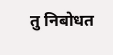तु निबोधत